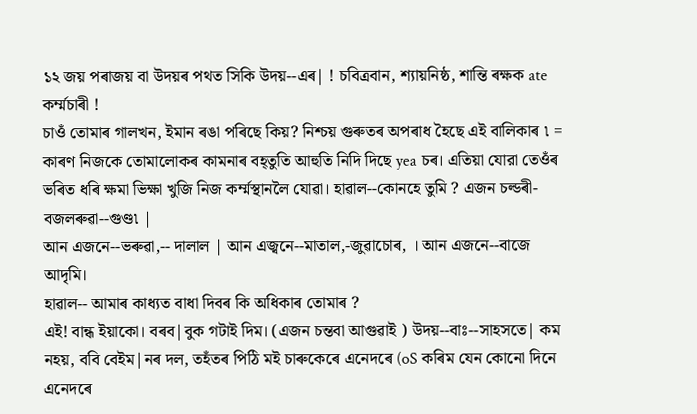১২ জয় পৰাজয় বা উদয়ৰ পথত সিকি উদয়--এৰ| ! চবিত্রবান, শ্যায়নিষ্ঠ, শান্তি ৰক্ষক ate কৰ্ম্মচাৰী !
চাওঁ তোমাৰ গালখন, ইমান ৰঙা পৰিছে কিয়? নিশ্চয় গুৰুতৰ অপৰাধ হৈছে এই বালিকাৰ ৷ = কাৰণ নিজকে তোমালোকৰ কামনাৰ বহ্তুতি আহুতি নিদি দিছে yea চৰ। এতিয়া যোরা তেওঁৰ ভৰিত ধৰি ক্ষমা ভিক্ষা খুজি নিজ কৰ্ম্মস্থানলৈ যোৱা। হাৱাল--কোনহে তুমি ? এজন চল্ডৰী-বজলৰুৱা--গুণ্ড৷ |
আন এজনে--ভৰুৱা,-- দালাল | আন এজ্বনে--মাতাল,-জুৱাচোৰ, । আন এজনে--বাজে আদৃমি।
হাৱাল-- আমাৰ কাধ্যত বাধা দিবৰ কি অধিকাৰ তোমাৰ ?
এই! বান্ধ ইয়াকো। বৰব|বুক গটাই দিম। (এজন চন্তবা আগুৱাই ) উদয়--বাঃ--সাহসতে| কম নহয়, ববি বেইম|নৰ দল, তহঁতৰ পিঠি মই চাৰুকেৰে এনেদৰে (oS কৰিম যেন কোনো দিনে এনেদৰে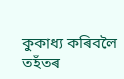কুকাধ্য কৰিবলৈ তহঁতৰ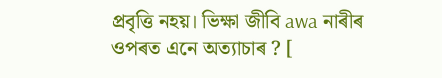প্রবৃত্তি নহয়। ভিক্ষা জীবি awa নাৰীৰ ওপৰত এনে অত্যাচাৰ ? [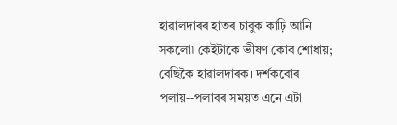হাৱালদাৰৰ হাতৰ চাবুক কাঢ়ি আনি সকলো৷ কেইটাকে ভীষণ কোব শোধায়; বেছিকৈ হাৱালদাৰক। দৰ্শকবোৰ পলায়--পলাবৰ সময়ত এনে এটা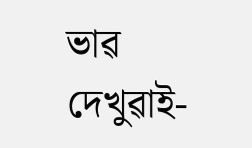ভাৱ দেখুৱাই-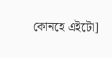কোনহে এইটো]